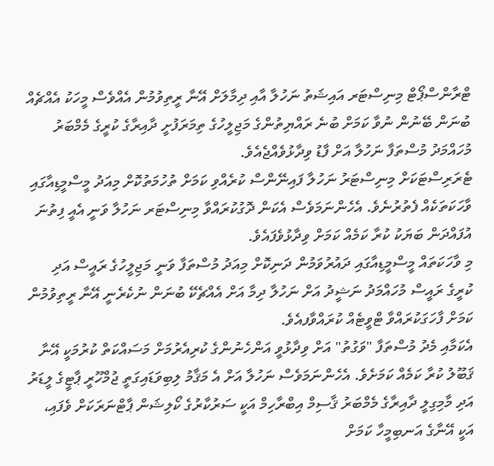ޓްރާންސްޕޯޓް މިނިސްޓަރ އައިޝަތު ނަހުލާ އާއި ދިމާލަށް އޭނާ ރީތިވުމުން އެއްވެސް މީހަކު އެއްޗެއް ބުނަން ބޭނުން ނުވާ ކަމަށް ބުނެ ރައްޔިތުންގެ މަޖިލީހުގެ ތިމަރަފުށީ ދާއިރާގެ ކުރީގެ މެމްބަރު މުހައްމަދު މުސްތަފާ ނަހުލާ އަށް ފާޑު ވިދާޅުވެއްޖެއެވެ.
ޓެރަރިސްޓަކަށް މިނިސްޓަރު ނަހުލާ ފައިނޭންސް ކުރެއްވި ކަމަށް ތުހުމަތުކޮށް މިއަދު މީސްމީޑިއާގައި ވާހަކަތަކެއް ފެތުރުނެވެ. އެހެންނަމަވެސް އެކަން ދޮގުކުރައްވާ މިނިސްޓަރ ނަހުލާ ވަނީ އެއީ ފިތުނަ އުފައްދަން ބަޔަކު ކުރާ ކަމެއް ކަމަށް ވިދާޅުވެފައެވެ.
މި ވާހަކަތައް މީސްމީޑިއާގައި ދައުރުވަމުން ދަނިކޮށް މިއަދު މުސްތަފާ ވަނީ މަޖިލީހުގެ ރައީސް އަދި ކުރީގެ ރައީސް މުހައްމަދު ނަޝީދު އަށް ނަހުލާ ދިމާ އަށް އެއްޗެކޭ ބުނަން ނުކެރެނީ އޭނާ ރީތިވުމުން ކަމަށް ފާހަގަކުރައްވާ ޓްވީޓެއް ކުރައްވާފއެވެ.
އެކަމާއި މެދު މުސްތަފާ "ވަގުތު" އަށް ވިދާޅުވީ އަންހެނުންގެ ކުރިއެރުމަށް މަސައްކަތް ކުރުމަކީ އޭނާ ޤަބޫލު ކުރާ ކަމެއް ކަމަށެވެ. އެހެންނަމަވެސް ނަހުލާ އަށް އެ މަޤާމު ލިބިވަޑައިގަތީ ޖުމްހޫރީ ޕާޓީގެ ލީޑަރު އަދި މާމިގިލީ ދާއިރާގެ މެމްބަރު ޤާސިމް އިބްރާހިމް އަކީ ސަރުކާރުގެ ކޯލިޝަން ޕާޓްނަރަކަށް ވެފައި، އަކީ އޭނާގެ އަނބިމީހާ ކަމަށް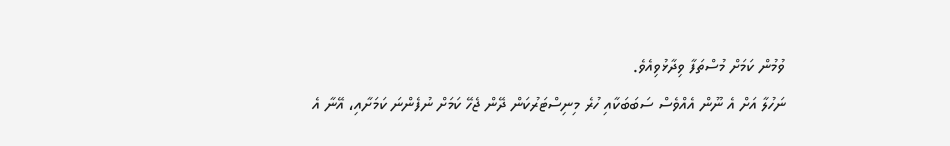ވުމުން ކަމަށް މުސްތަފާ ވިދާޅުވިއެވެ.
ނަހުލާ އަށް އެ ނޫން އެއްވެސް ސަބަބަކާއި ހުރެ މިނިސްޓަރުކަން ދޭން ޖެހޭ ކަމަށް ނުފެންނަ ކަމަށާއި، އޭނާ އެ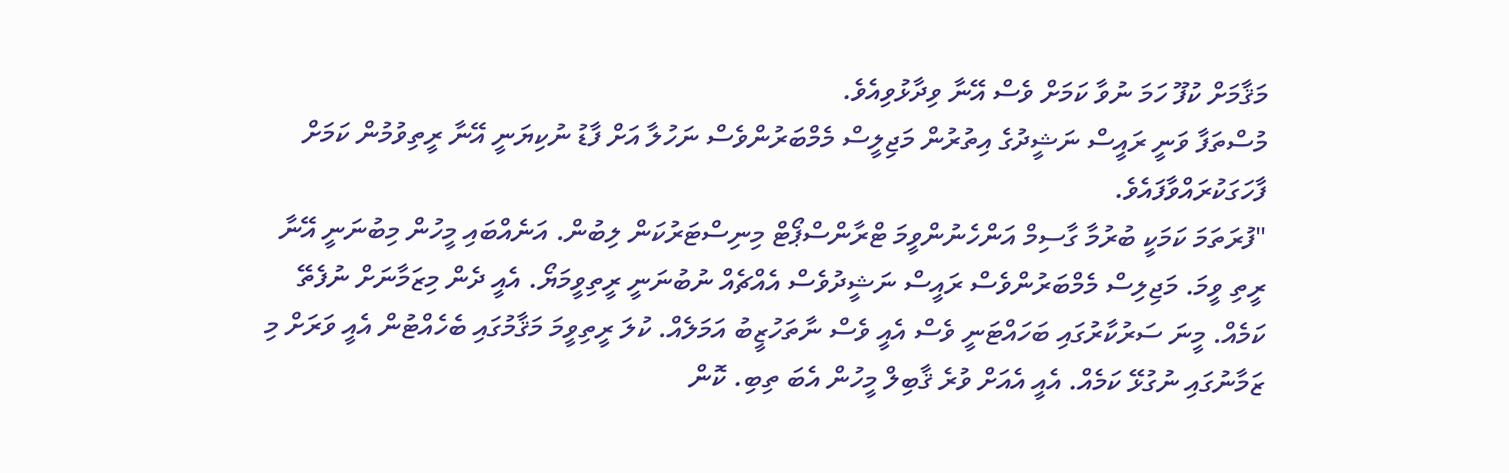މަޤާމަށް ކުފޫ ހަމަ ނުވާ ކަމަށް ވެސް އޭނާ ވިދާޅުވިއެވެ.
މުސްތަފާ ވަނީ ރައީސް ނަޝީދުގެ އިތުރުން މަޖިލީސް މެމްބަރުންވެސް ނަހުލާ އަށް ފާޑު ނުކިޔަނީ އޭނާ ރީތިވުމުން ކަމަށް ފާހަގަކުރައްވާފައެވެ.
"ފުރަތަމަ ކަމަކީ ބުރުމާ ގާސިމް އަންހެނުންވީމަ ޓްރާންސްޕޯޓް މިނިސްޓަރުކަން ލިބުން. އަނެއްބައި މީހުން މިބުނަނީ އޭނާ ރީތި ވީމަ. މަޖިލިސް މެމްބަރުންވެސް ރައީސް ނަޝީދުވެސް އެއްޗެއް ނުބުނަނީ ރީތިވީމަޔޯ. އެއީ ދެން މިޒަމާނަށް ނުފެތޭ ކަމެއް. މީނަ ސަރުކާރުގައި ބަހައްޓަނީ ވެސް އެއީ ވެސް ނާތަހުޒީބު އަމަލެއް. ކުލަ ރީތިވީމަ މަޤާމުގައި ބެހެއްޓުން އެއީ ވަރަށް މި ޒަމާނުގައި ނުގުޅޭ ކަމެއް. އެއީ އެއަށް ވުރެ ޤާބިލް މީހުން އެބަ ތިބި. ކޮން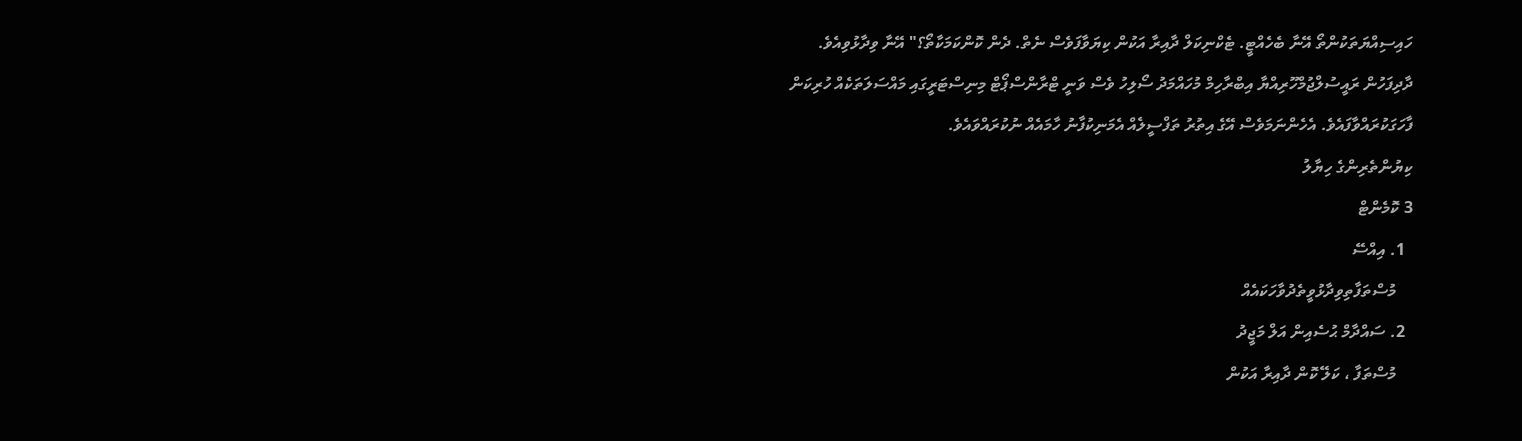ހައިސިއްޔަތަކުންތޯ އޭނާ ބެހެއްޓީ. ޓެކްނިކަލް ދާއިރާ އަކުން ކިޔަވާފަވެސް ނެތް. ދެން ކޮންކަމަކާތޯ؟" އޭނާ ވިދާޅުވިއެވެ.
ދާދިފަހުން ރައީސުލްޖުމްހޫރިއްޔާ އިބްރާހިމް މުހައްމަދު ސޯލިހު ވެސް ވަނީ ޓްރާންސްޕޯޓް މިނިސްޓަރީގައި މައްސަލަތަކެއް ހުރިކަން ފާހަގަކުރައްވާފައެވެ. އެހެންނަމަވެސް އޭގެ އިތުރު ތަފްސީލެއް އެމަނިކުފާނު ހާމައެއް ނުކުރައްވައެވެ.
ކިޔުންތެރިންގެ ހިޔާލު
3 ކޮމެންޓް
  1. އިއްސޭ
    މުސްތަފާތިވިދާޅުވީތެދުވާހަކައެއް
  2. ސައްދާމް ޙުސެއިން އަލް މަޖީދު
    މުސްތަފާ ، ކަލޭ ކޮން ދާއިރާ އަކުން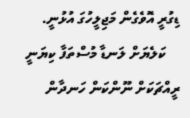ޑިގުރީ އޮވެގެން މަޖިލީހުގަ އުޅުނީ.
    ކަލެޔަށް ލަނޑާ މުސްތަފާ ކިޔަނީ ރީއްޗަކަށް ނޫންކަން ހަނދާން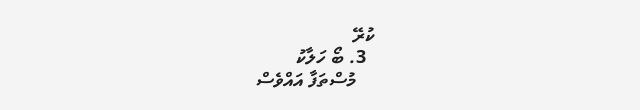ކުރޭ
  3. ބޯ ހަލާކު
    މުސްތަފާ އައްވެސް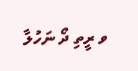ވ ރީތި ދޯ ނަހުލާ